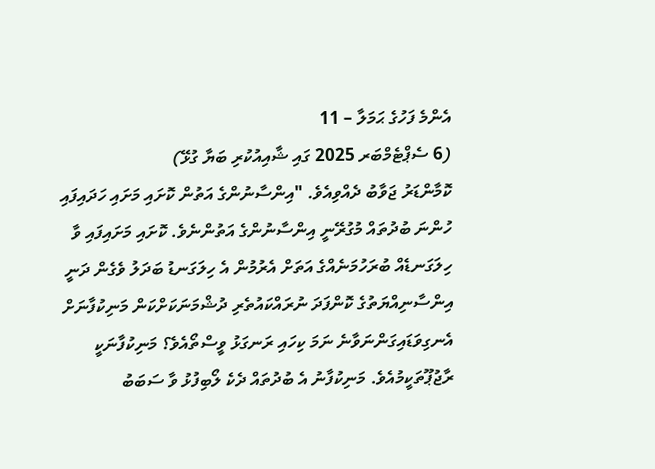އެންމެ ފަހުގެ ޙަމަލާ – 11
(6 ސެޕްޓެމްބަރ 2025 ގައި ޝާއިއުކުރި ބަޔާ ގުޅޭ)
ކޮމާންޑަރު ޖަވާބު ދެއްވިއެވެ. "އިންސާނުންގެ އަތުން ކޮށައި މަށައި ހަދައިފައި ހުންނަ ބުދުތައް މުގުރޭނީ އިންސާނުންގެ އަތުންނެވެ. ކޮށައި މަށައިފައި ވާ ހިލަގަނޑެއް ބުރަހުމަނެއްގެ އަތަށް އެރުމުން އެ ހިލަގަނޑު ބަދަލު ވެގެން ދަނީ އިންސާނިއްޔަތުގެ ކޮންފަދަ ނުރައްކައުތެރި ދުޝްމަނަކަށްކަން މަނިކުފާނަށް އެނގިވަޑައިގަންނަވާނެ ނަމަ ކިހައި ރަނގަޅު ވީސްތޯއެވެ؟ މަނިކުފާނަކީ ރާޖުޕޫތަކީމުއެވެ. މަނިކުފާނު އެ ބުދުތައް ދެކެ ލޯބިފުޅު ވާ ސަބަބު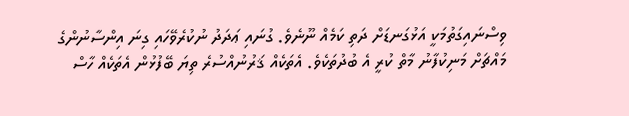ވިސްނައިގަތުމަކީ އަޅުގަނޑަށް ދަތި ކަމެއް ނޫނެވެ. ގުނައި ޢަދަދު ނުކުރެވޭހައި ގިނަ އިންސާނުންގެ މައްޗަށް މަނިކުފާނު މާތް ކުރީ އެ ބުދުތަކެވެ. އެތަކެއް ޤަރުނުއްސުރެ ތިޔަ ބޭފުޅުން އެތަކެއް ހާސް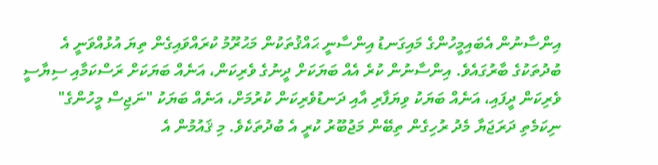އިންސާނުން އެބައިމީހުންގެ މައިގަނޑު އިންސާނީ ޙައްޤުތަކުން މަޙުރޫމު ކުރައްވައިގެން ތިޔަ އުޅުއްވަނީ އެ ބުދުތަކުގެ ބާރުގައެވެ. އިންސާނުން ކުރެ އެއް ބަޔަކަށް ދީނުގެ ވެރިކަން، އަނެއް ބަޔަކަށް ރަސްކަމާއި ސިޔާސީ ވެރިކަން ދީފައި، އަނެއް ބަޔަކު ވިޔަފާރި އާއި ދަނޑުވެރިކަން ކުރުމަށް، އަނެއް ބަޔަކު "ނަޖިސް މީހުންގެ" ނިކަމެތި ދަރަޖަޔާ މެދު ރުހިގެން ތިބޭން މަޖުބޫރު ކުރީ އެ ބުދުތަކެވެ. މި ޤައުމުން އެ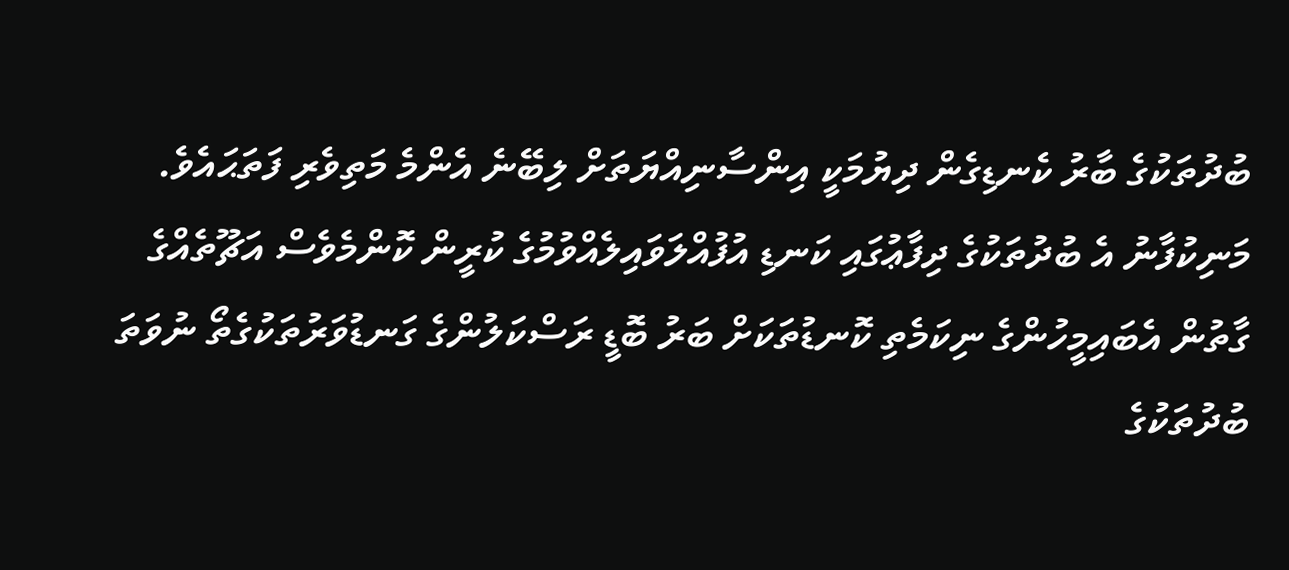ބުދުތަކުގެ ބާރު ކެނޑިގެން ދިޔުމަކީ އިންސާނިއްޔަތަށް ލިބޭނެ އެންމެ މަތިވެރި ފަތަޙައެވެ. މަނިކުފާނު އެ ބުދުތަކުގެ ދިފާޢުގައި ކަނޑި އުފުއްލަވައިލެއްވުމުގެ ކުރީން ކޮންމެވެސް އަޗޫތެއްގެ ގާތުން އެބައިމީހުންގެ ނިކަމެތި ކޮނޑުތަކަށް ބަރު ބޮޑީ ރަސްކަލުންގެ ގަނޑުވަރުތަކުގެތޯ ނުވަތަ ބުދުތަކުގެ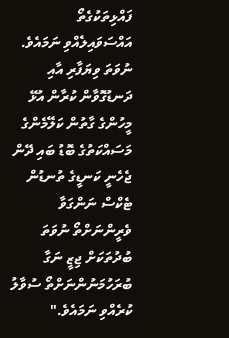ފައްޅިތަކުގެތޯ އައްސަވައިލެއްވި ނަމައެވެ. ނުވަތަ ވިޔަފާރި އާއި ދަނޑުގޮވާން ކުރާން އުޅޭ މީހުންގެ ގާތުން ކަލޭމެންގެ މަސައްކަތުގެ ބޮޑު ބައި ދޭން ޖެހެނީ ކަނޑީގެ ތުނޑުން ޓެކްސް ނަންގަވާ ވެރީންނަށްތޯ ނުވަތަ ބުދުތަކަށް ޖިޒީ ނަގާ ބުރަހުމަނުންނަށްތޯ ސުވާލު ކުރެއްވި ނަމައެވެ."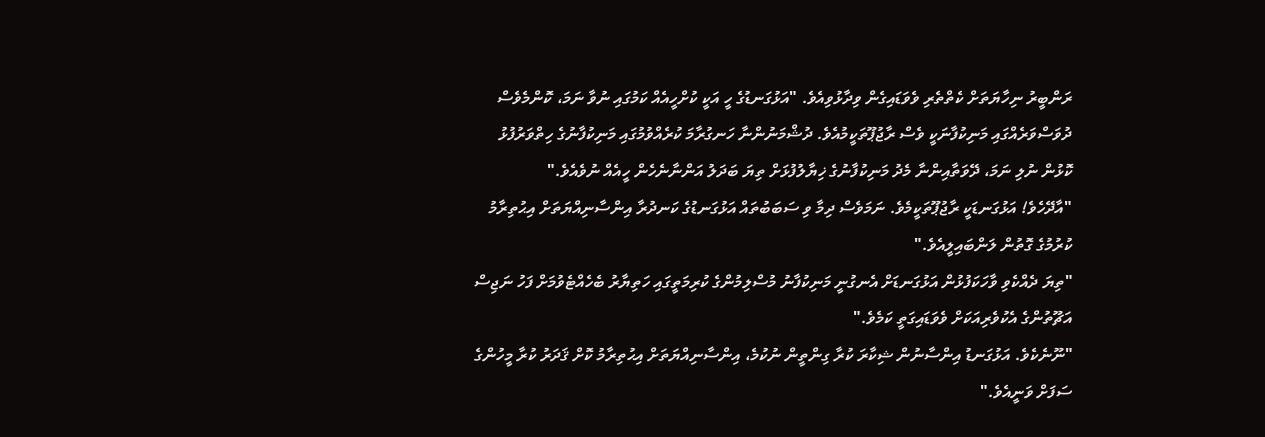ރަންބީރު ނިހާޔަތަށް ކެތްތެރި ވެވަޑައިގެން ވިދާޅުވިއެވެ. "އަޅުގަނޑުގެ ހީ އަކީ ކުށްހީއެއް ކަމުގައި ނުވާ ނަމަ، ކޮންމެވެސް ދުވަސްވަރެއްގައި މަނިކުފާނަކީ ވެސް ރާޖުޕޫތަކީމުއެވެ. ދުޝްމަނުންނާ ހަނގުރާމަ ކުރެއްވުމުގައި މަނިކުފާނުގެ ހިތްވަރުފުޅު ކޮޅުން ނުލި ނަމަ، ދޭވަތާއިންނާ މެދު މަނިކުފާނުގެ ޚިޔާލުފުޅަށް ތިޔަ ބަދަލު އަންނާނެހެން ހީއެއް ނުވެއެވެ."
"އާދޭހެވެ! އަޅުގަނޑަކީ ރާޖުޕޫތަކީމެވެ. ނަމަވެސް ދިމާ ވި ސަބަބުތައް އަޅުގަނޑުގެ ކަނދުރާ އިންސާނިއްޔަތަށް އިޙުތިރާމު ކުރުމުގެ ގޮތުން ލަންބައިލީއެވެ."
"ތިޔަ ދެއްކެވި ވާހަކަފުޅުން އަޅުގަނޑަށް އެނގުނީ މަނިކުފާނު މުސްލިމުންގެ ކުރިމަތީގައި ހަތިޔާރު ބެހެއްޓެވުމަށް ފަހު ނަޖިސް އަޗޫތުންގެ އެކުވެރިއަކަށް ވެވަޑައިގަތީ ކަމެވެ."
"ނޫނެކެވެ. އަޅުގަނޑު އިންސާނުން ޝިކާރަ ކުރާ ގިންތީން ނުކުމެ، އިންސާނިއްޔަތަށް އިޙުތިރާމު ކޮށް ޤަދަރު ކުރާ މީހުންގެ ސަފަށް ވަނީއެވެ."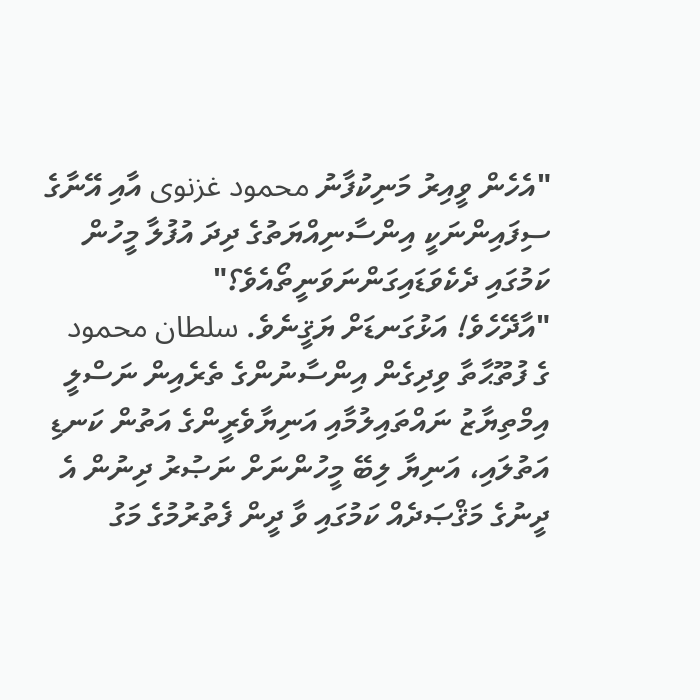"އެހެން ވީއިރު މަނިކުފާނު محمود غزنوی އާއި އޭނާގެ ސިފައިންނަކީ އިންސާނިއްޔަތުގެ ދިދަ އުފުލާ މީހުން ކަމުގައި ދެކެވަޑައިގަންނަވަނީތޯއެވެ؟"
"އާދޭހެވެ! އަޅުގަނޑަށް ޔަޤީނެވެ. سلطان محمود ގެ ފުތޫޙާތާ ވިދިގެން އިންސާނުންގެ ތެރެއިން ނަސްލީ އިމްތިޔާޒު ނައްތައިލުމާއި އަނިޔާވެރީންގެ އަތުން ކަނޑި އަތުލައި، އަނިޔާ ލިބޭ މީހުންނަށް ނަޞުރު ދިނުން އެ ދީނުގެ މަޤްޞަދެއް ކަމުގައި ވާ ދީން ފެތުރުމުގެ މަގު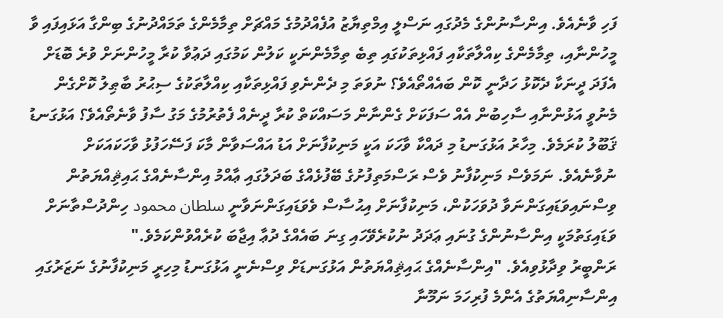ފަހި ވާނެއެވެ. އިންސާނުންގެ މެދުގައި ނަސްލީ އިމްތިޔާޒު އުފެއްދުމުގެ މައްޗަށް ތިމާމެންގެ ތަމައްދުނުގެ ބިންގާ އަޅައިފައި ވާ މީހުންނާއި، ތިމާމެންގެ ކިއްލާތަކާއި ފައްޅިތަކުގައި ތިބެ ތިމާމެންނަކީ ކަލުން ކަމުގައި ދަޢުވާ ކުރާ މީހުންނަށް ވުރެ ބޮޑަށް އެފަދަ ދީނަކާ ދެކޮޅު ހަދާނީ ކޮން ބައެއްތޯއެވެ؟ ނުވަތަ މި ދެންނެވި ފައްޅިތަކާއި ކިއްލާތަކުގެ ސިޙުރު ބާޠިލު ކޮށްގެން މެނުވީ އަޅުންނާއި ސާހިބުން އެއް ސަފަކަށް ގެންނާން މަސައްކަތް ކުރާ ދީނެއް ފެތުރުމުގެ މަގު ސާފު ވާނެތޯއެވެ؟ އަޅުގަނޑު ޤަބޫލު ކުރަމެވެ. މިހާރު އަޅުގަނޑު މި ދައްކާ ވާހަކަ އަކީ މަނިކުފާނަށް އަޑު އައްސަވާން މާކަ ފަސޭހަފުޅު ވާހަކައަކަށް ނުވާނެއެވެ. ނަމަވެސް މަނިކުފާނު ވެސް ރަސްމަތިފުށުގެ ބޭފުޅެއްގެ ބަދަލުގައި ޢާއްމު އިންސާނެއްގެ ޙައިޘިއްޔަތުން ވިސްނައިވަޑައިގަންނަވާ ދުވަހަކުން، މަނިކުފާނަށް އިޙުސާސް ވެވަޑައިގަންނަވާނީ سلطان محمود ހިންދުސްތާނަށް ވަޑައިގަތުމަކީ އިންސާނުންގެ ގުނައި ޢަދަދު ނުކުރެވޭހައި ގިނަ ބައެއްގެ ދުޢާ އިޖާބަ ކުރެއްވުންކަމެވެ."
ރަންބީރު ވިދާޅުވިއެވެ. "އިންސާނެއްގެ ޙައިޘިއްޔަތުން އަޅުގަނޑަށް ވިސްނެނީ އަޅުގަނޑު މިހިރީ މަނިކުފާނުގެ ނަޒަރުގައި އިންސާނިއްޔަތުގެ އެންމެ ފުރިހަމަ ނަމޫނާ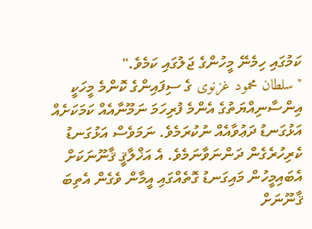ކަމުގައި ހިމެނޭ މީހުންގެ ޖަލުގައި ކަމެވެ."
" سلطان محمود غزنوی ގެ ސިފައިންގެ ކޮންމެ މީހަކީ އިންސާނިއްޔަތުގެ އެންމެ ފުރިހަމަ ނަމޫނާއެއް ކަމަކަށެއް އަޅުގަނޑު ދަޢުވާއެއް ނުކުރަމެވެ. ނަމަވެސް އަޅުގަނޑު ކެރިހުރެގެން ދަންނަވާނަމެވެ. އެ އަޚްލާޤީ ޤާނޫނަކަށް އެބައިމީހުން މައިގަނޑު ގޮތެއްގައި އީމާން ވެގެން އެތިބަ ޤާނޫނަށް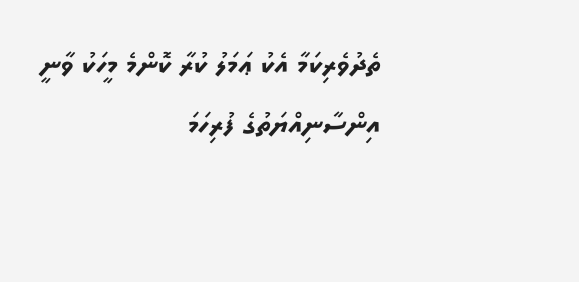ތެދުވެރިކަމާ އެކު ޢަމަލު ކުރާ ކޮންމެ މީހަކު ވާނީ އިންސާނިއްޔަތުގެ ފުރިހަމަ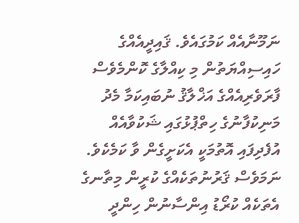ނަމޫނާއެއް ކަމުގައެވެ. ޤައިދީއެއްގެ ހައިސިއްޔަތުން މި ކިއްލާގެ ކޮންމެވެސް ފާރަވެރިއެއްގެ އަޚްލާޤު ނުބައިކަމާ މެދު މަނިކުފާނުގެ ހިތްޕުޅުގައި ޝަކުވާއެއް އުފެދިފައި އޮތުމަކީ އެކަށީގެން ވާ ކަމެކެވެ. ނަމަވެސް ޤަރުނުތަކެއްގެ ކުރީން މިތާނގެ އެތަކެއް ކުރޯޑު އިންސާނުން ހިންދީ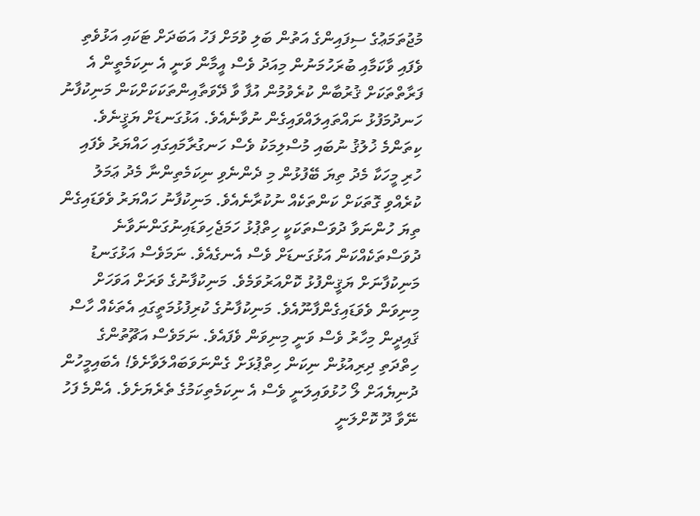މުޖުތަމަޢުގެ ސިފައިންގެ އަތުން ބަލި ވުމަށް ފަހު އަބަދަށް ޓަކައި އަޅުވެތި ވެފައި ވާކަމާއި ބުރަހުމަނުން މިއަދު ވެސް އީމާން ވަނީ އެ ނިކަމެތީން އެ ފަރާތްތަކަށް ޤުރުބާން ކުރެވުމުން އުފާ ވާ ދޭވަތާއިންތަކަކަށްކަން މަނިކުފާނު ހަނދުމަފުޅު ނައްތައިލައްވައިގެން ނުވާނެއެވެ. އަޅުގަނޑަށް ޔަޤީނެވެ. ކިތަންމެ ޚުލުޤު ނުބައި މުސްލިމަކު ވެސް ހަނގުރާމައިގައި ހައްޔަރު ވެފައި ހުރި މީހަކާ މެދު ތިޔަ ބޭފުޅުން މި ދެންނެވި ނިކަމެތިންނާ މެދު ޢަމަލު ކުރެއްވި ގޮތަކަށް ކަންތަކެއް ނުކުރާނެއެވެ. މަނިކުފާނު ހައްޔަރު ވެވަޑައިގެން ތިޔަ ހުންނަވާ ދުވަސްތަކަކީ ހިތްޕުޅު ހަމަޖެހިވަޑައިނުގަންނަވާނެ ދުވަސްތަކެއްކަން އަޅުގަނޑަށް ވެސް އެނގެއެވެ. ނަމަވެސް އަޅުގަނޑު މަނިކުފާނަށް ޔަޤީންފުޅު ކޮށްއަރުވަމެވެ. މަނިކުފާނުގެ ވަރަށް އަވަހަށް މިނިވަން ވެވަޑައިގެންފާނޫއެވެ. މަނިކުފާނުގެ ކުރިފުޅުމަތީގައި އެތަކެއް ހާސް ޤައިދީން މިހާރު ވެސް ވަނީ މިނިވަން ވެފައެވެ. ނަމަވެސް އަޗޫތުންގެ ހިތްދަތި ދިރިއުޅުން ނިކަން ހިތްޕުޅަށް ގެންނަވަބައްލަވާށެވެ! އެބައިމީހުން ދުނިޔެއަށް ލޯ ހުޅުވައިލަނީ ވެސް އެ ނިކަމެތިކަމުގެ ތެރެޔަށެވެ. އެންމެ ފަހު ނޭވާ ދޫ ކޮށްލަނީ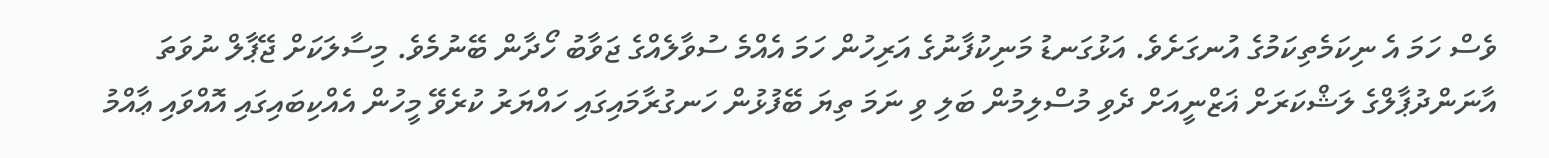ވެސް ހަމަ އެ ނިކަމެތިކަމުގެ އުނގަށެވެ. އަޅުގަނޑު މަނިކުފާނުގެ އަރިހުން ހަމަ އެއްމެ ސުވާލެއްގެ ޖަވާބު ހޯދާން ބޭނުމެވެ. މިސާލަކަށް ޖޭޕާލް ނުވަތަ އާނަންދުޕާލްގެ ލަޝްކަރަށް ޣަޒްނީއަށް ދެވި މުސްލިމުން ބަލި ވި ނަމަ ތިޔަ ބޭފުޅުން ހަނގުރާމައިގައި ހައްޔަރު ކުރެވޭ މީހުން އެއްކިބައިގައި އޮއްވައި ޢާއްމު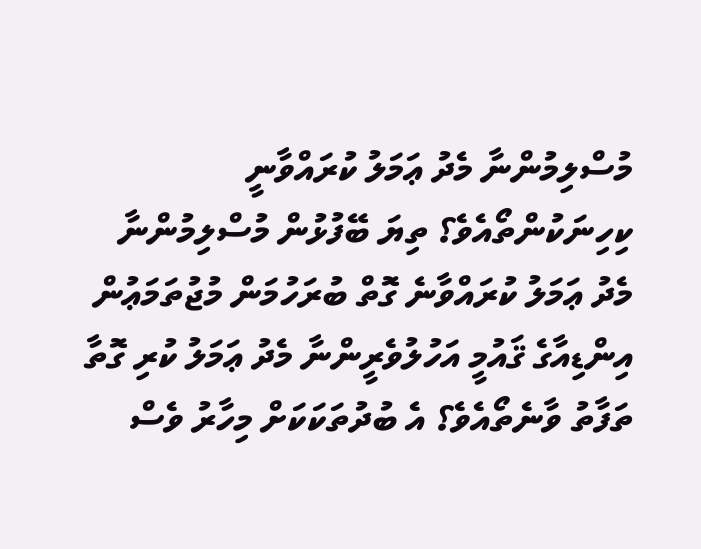މުސްލިމުންނާ މެދު ޢަމަލު ކުރައްވާނީ ކިހިނަކުންތޯއެވެ؟ ތިޔަ ބޭފުޅުން މުސްލިމުންނާ މެދު ޢަމަލު ކުރައްވާނެ ގޮތް ބުރަހުމަން މުޖުތަމަޢުން އިންޑިއާގެ ޤައުމީ އަހުލުވެރީންނާ މެދު ޢަމަލު ކުރި ގޮތާ ތަފާތު ވާނެތޯއެވެ؟ އެ ބުދުތަކަކަށް މިހާރު ވެސް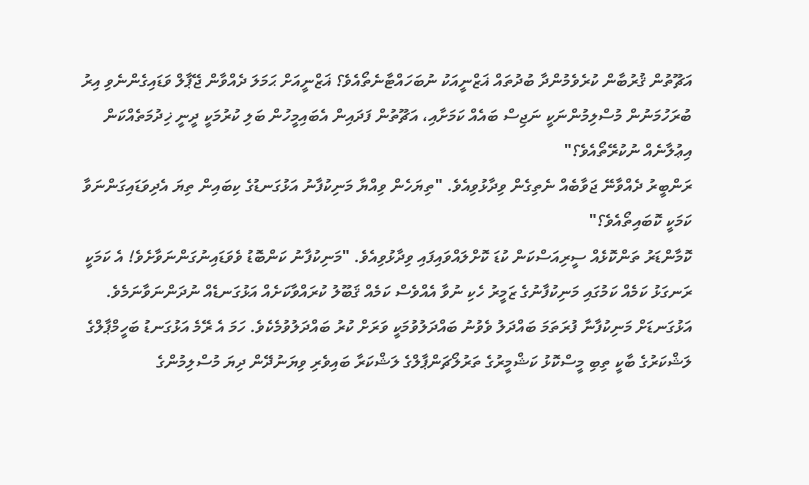އަޗޫތުން ޤުރުބާން ކުރެވެމުންދާ ބުދުތައް ޣަޒްނީއަކު ނުބަހައްޓާނެތޯއެވެ؟ ޣަޒްނީއަށް ޙަމަލަ ދެއްވާން ޖޭޕާލް ވަޑައިގެންނެވި އިރު ބުރަހުމަނުން މުސްލިމުންނަކީ ނަޖިސް ބައެއް ކަމަށާއި، އަޗޫތުން ފަދައިން އެބައިމީހުން ބަލި ކުރުމަކީ ދީނީ ޚިދުމަތެއްކަން އިޢުލާނެއް ނުކުރޭތޯއެވެ؟"
ރަންބީރު ދެއްވާނޭ ޖަވާބެއް ނެތިގެން ވިދާޅުވިއެވެ. "ތިޔަހެން ވިއްޔާ މަނިކުފާނު އަޅުގަނޑުގެ ކިބައިން ތިޔަ އެދިވަޑައިގަންނަވާ ކަމަކީ ކޮބައިތޯއެވެ؟"
ކޮމާންޑަރު ތަންކޮޅެއް ސީރިއަސްކަން ކުޑަ ކޮށްލައްވައިފައި ވިދާޅުވިއެވެ. "މަނިކުފާނު ކަންބޮޑު ވެވަޑައިނުގަންނަވާށެވެ! އެ ކަމަކީ ރަނގަޅު ކަމެއް ކަމުގައި މަނިކުފާނުގެ ޒަމީރު ހެކި ނުވާ އެއްވެސް ކަމެއް ޤަބޫލު ކުރައްވާކަށެއް އަޅުގަނޑެއް ނުދަންނަވާނަމެވެ. އަޅުގަނޑަށް މަނިކުފާނާ ފުރަތަމަ ބައްދަލު ވެވުނު ބައްދަލުވުމަކީ ވަރަށް ކުރު ބައްދަލުވުމެކެވެ. ހަމަ އެ ރޭމެ އަޅުގަނޑު ބަހީމްޕާލްގެ ލަޝްކަރުގެ ބާކީ ތިބި މީސްކޮޅު ކަޝްމީރުގެ ތަރުލޯޗަންޕާލްގެ ލަޝްކަރާ ބައިވެރި ވިޔަނުދޭން ދިޔަ މުސްލިމުންގެ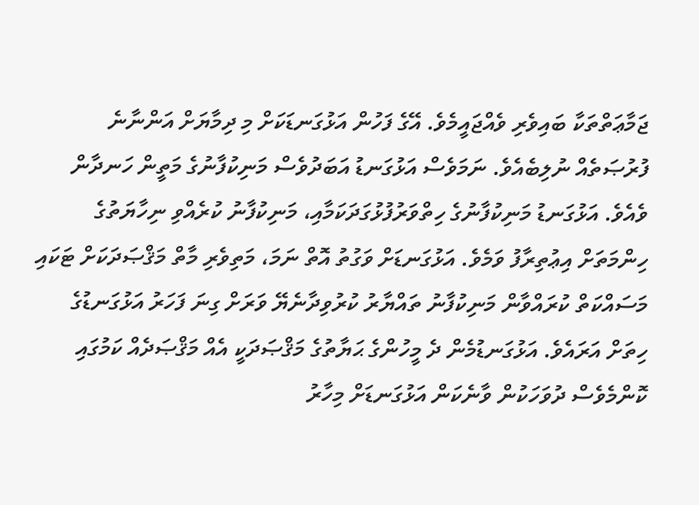ޖަމާޢަތްތަކާ ބައިވެރި ވެއްޖައީމެވެ. އޭގެ ފަހުން އަޅުގަނޑަކަށް މި ދިމާޔަށް އަންނާނެ ފުރުޞަތެއް ނުލިބެއެވެ. ނަމަވެސް އަޅުގަނޑު އަބަދުވެސް މަނިކުފާނުގެ މަތީން ހަނދާން ވެއެވެ. އަޅުގަނޑު މަނިކުފާނުގެ ހިތްވަރުފުޅުގަދަކަމާއި، މަނިކުފާނު ކުރެއްވި ނިހާޔަތުގެ ހިންމަތަށް އިޢުތިރާފު ވަމެވެ. އަޅުގަނޑަށް ވަގުތު އޮތް ނަމަ، މަތިވެރި މާތް މަޤްޞަދަކަށް ޓަކައި މަސައްކަތް ކުރައްވާން މަނިކުފާނު ތައްޔާރު ކުރުވިދާނެޔޭ ވަރަށް ގިނަ ފަހަރު އަޅުގަނޑުގެ ހިތަށް އަރައެވެ. އަޅުގަނޑުމެން ދެ މީހުންގެ ޙަޔާތުގެ މަޤްޞަދަކީ އެއް މަޤްޞަދެއް ކަމުގައި ކޮންމެވެސް ދުވަހަކުން ވާނެކަން އަޅުގަނޑަށް މިހާރު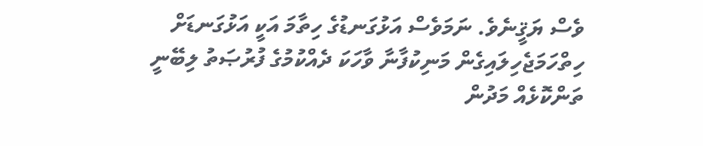ވެސް ޔަޤީނެވެ. ނަމަވެސް އަޅުގަނޑުގެ ހިތާމަ އަކީ އަޅުގަނޑަށް ހިތްހަމަޖެހިލައިގެން މަނިކުފާނާ ވާހަކަ ދެއްކުމުގެ ފުރުޞަތު ލިބޭނީ ތަންކޮޅެއް މަދުން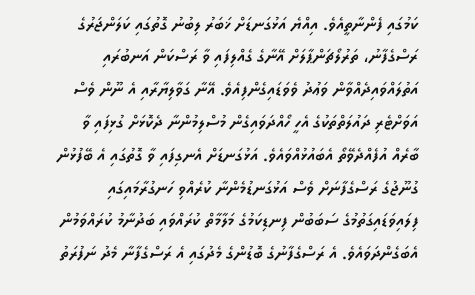ކަމުގައި ފެންނާތީއެވެ. އިއްޔެ އަޅުގަނޑަށް ޚަބަރު ލިބުނު ގޮތުގައި ކަލަންޖަރުގެ ރަސްގެފާނު، ތަރުލޯޗަންޕާލަށް އޭނާގެ ގެއްލިފައި ވާ ރަސްކަން އަނބުރައި އަތުލައްވައިދެއްވާން ވަޢުދު ވެވަޑައިގެންފިއެވެ. އޭނާ ގަވާލިޔާރާއި އެ ނޫން ވެސް އަވަށްޓެރި ދައުލަތްތަކުގެ އެހީ ހޯއްދަވައިގެން މުސްލިމުންނާ ދެކޮޅަށް ގުޅިފައި ވާ ބާރެއް އުފެއްދެވޭތޯ އެބައުޅުއްވައެވެ. އަޅުގަނޑަށް އެނގިފައި ވާ ގޮތުގައި އެ ބޭފުޅުން ގުނޫޖުގެ ރަސްގެފާނަށް ވެސް އަޅުގަނޑުމެންނާ ކުރެއްވި ހަނގުރާމައިގައި ފިލައިވަޑައިގަތުމުގެ ސަބަބުން ފިނޑިކަމުގެ މަލާމާތް ކުރައްވައި ބަދުނާމު ކުރައްވަމުން އެބަގެންދަވައެވެ. އެ ރަސްގެފާނުގެ ބޮޑުންގެ މެދުގައި އެ ރަސްގެފާނާ މެދު ނަފުރަތު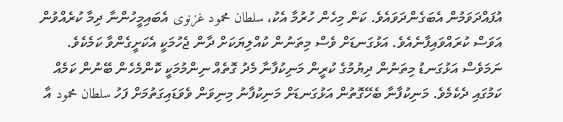އުފައްދަވަމުން އެބަގެންދަވައެވެ. ކަން މިހެން ހުރުމާ އެކު، سلطان محمود غزنوی އެބައިމީހުންނާ ދިމާ ކުރެއްވުން އަވަސް ކުރައްވައިފާނެއެވެ. އަޅުގަނޑަށް ވެސް މިތަނުން ކުއްލިޔަކަށް ދާން ޖެހުމަކީ އެކަށީގެންވާ ކަމެކެވެ. ނަމަވެސް އަޅުގަނޑު މިތަނުން ދިޔުމުގެ ކުރީން މަނިކުފާނާ މެދު ގޮތެއް ނިންމުމަކީ ކޮންމެހެން ބޭނުން ކަމެއް ކަމުގައި ދެކެމެވެ. މަނިކުފާނާ ބެހޭގޮތުން އަޅުގަނޑަށް މަނިކުފާނު މިނިވަން ވެވަޑައިގަތުމަށް ފަހު سلطان محمود އާ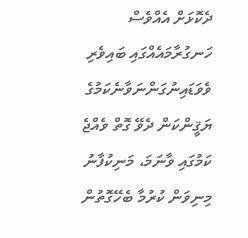ދެކޮޅަށް އެއްވެސް ހަނގުރާމައެއްގައި ބައިވެރި ވެވަޑައިނުގަންނަވާނެކަމުގެ ޔަޤީންކަން ދެވޭ ގޮތް ވެއްޖެ ކަމުގައި ވާނަމަ، މަނިކުފާނު މިނިވަން ކުރުމާ ބެހޭގޮތުން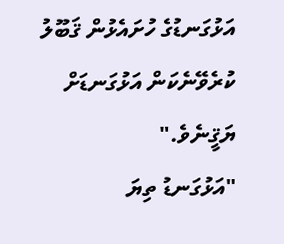އަޅުގަނޑުގެ ހުށައެޅުން ޤަބޫލު ކުރެވޭނެކަން އަޅުގަނޑަށް ޔަޤީނެވެ."
"އަޅުގަނޑު ތިޔަ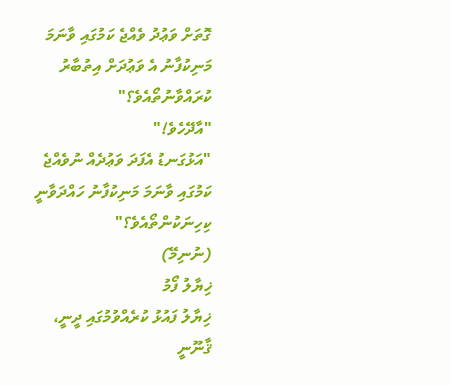ގޮތަށް ވަޢުދު ވެއްޖެ ކަމުގައި ވާނަމަ މަނިކުފާނު އެ ވަޢުދަށް އިތުބާރު ކުރައްވާނުތޯއެވެ؟"
"އާދޭހެވެ!"
"އަޅުގަނޑު އެފަދަ ވަޢުދެއް ނުވެއްޖެ ކަމުގައި ވާނަމަ މަނިކުފާނު ހައްދަވާނީ ކިހިނަކުންތޯއެވެ؟"
(ނުނިމޭ)
ޚިޔާލު ފޯމު
ޚިޔާލު ފައުޅު ކުރެއްވުމުގައި ދީނީ، ޤާނޫނީ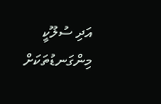އަދި ސުލޫކީ މިންގަނޑުތަކަށް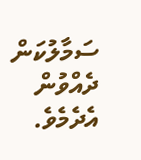ސަމާލުކަން ދެއްވުން އެދެމެވެ.